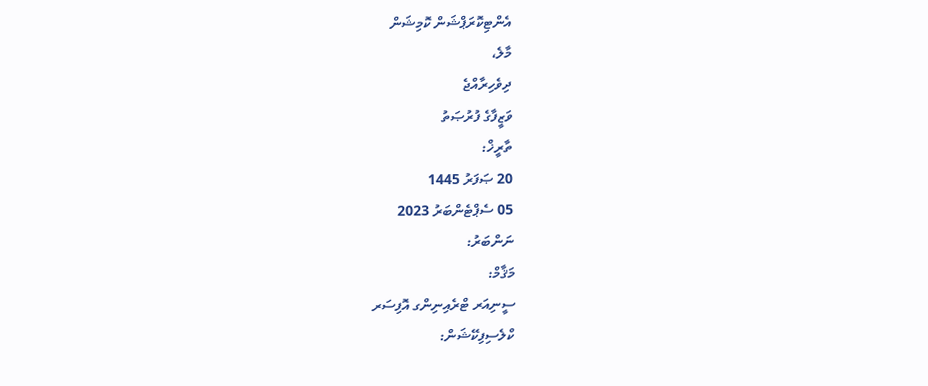އެންޓިކޮރަޕްޝަން ކޮމިޝަން
މާލެ،
ދިވެހިރާއްޖެ
ވަޒީފާގެ ފުރުޞަތު
ތާރީޚް:
20 ޞަފަރު 1445
05 ސެޕްޓެންބަރު 2023
ނަންބަރު:
މަޤާމް:
ސީނިއަރ ޓްރެއިނިންގ އޮފިސަރ
ކްލެސިފިކޭޝަން: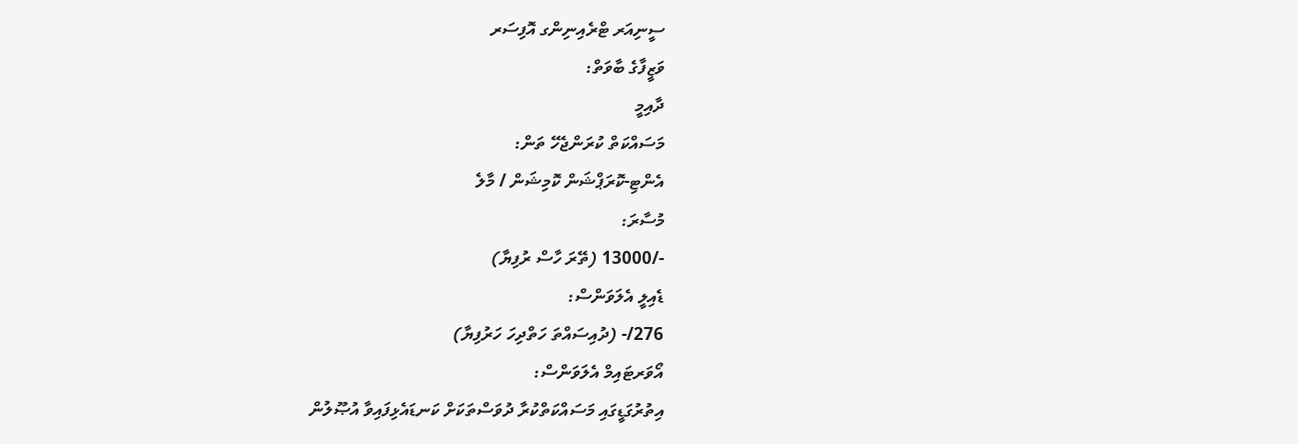ސީނިއަރ ޓްރެއިނިންގ އޮފިސަރ
ވަޒީފާގެ ބާވަތް:
ދާއިމީ
މަސައްކަތް ކުރަންޖެހޭ ތަން:
އެންޓި-ކޮރަޕްޝަން ކޮމިޝަން / މާލެ
މުސާރަ:
-/13000 (ތޭރަ ހާސް ރުފިޔާ)
ޑެއިލީ އެލަވަންސް:
276/- (ދުއިސައްތަ ހަތްދިހަ ހަރުފިޔާ)
އޯވަރޓައިމް އެލަވަންސް:
އިތުރުގަޑީގައި މަސައްކަތްކުރާ ދުވަސްތަކަށް ކަނޑައެޅިފައިވާ އުޞޫލުން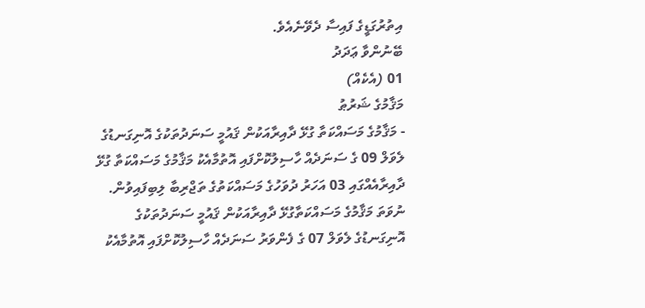އިތުރުގަޑީގެ ފައިސާ ދެވޭނެއެވެ.
ބޭނުންވާ ޢަދަދު
01 (އެކެއް)
މަޤާމުގެ ޝަރުޠު
- މަޤާމުގެ މަސައްކަތާ ގުޅޭ ދާއިރާއަކުން ޤައުމީ ސަނަދުތަކުގެ އޮނިގަނޑުގެ ލެވަލް 09 ގެ ސަނަދެއް ހާސިލުކޮށްފައި އޮތުމާއެކު މަޤާމުގެ މަސައްކަތާ ގުޅޭ ދާއިރާއެއްގައި 03 އަހަރު ދުވަހުގެ މަސައްކަތުގެ ތަޖްރިބާ ލިބިފައިވުން. ނުވަތަ މަޤާމުގެ މަސައްކަތާގުޅޭ ދާއިރާއަކުން ޤައުމީ ސަނަދުތަކުގެ އޮނިގަނޑުގެ ލެވަލް 07 ގެ ފެންވަރު ސަނަދެއް ހާސިލުކޮށްފައި އޮތުމާއެކު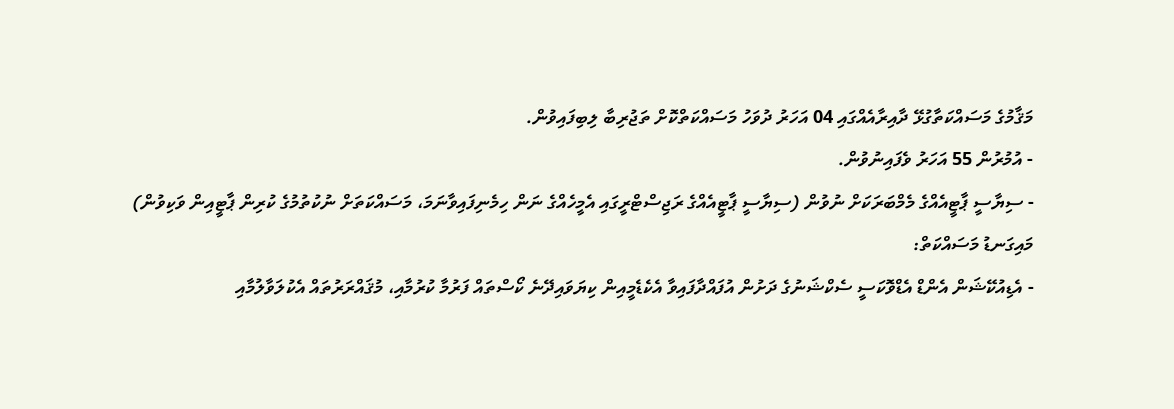މަޤާމުގެ މަސައްކަތާގުޅޭ ދާއިރާއެއްގައި 04 އަހަރު ދުވަހު މަސައްކަތްކޮށް ތަޖުރިބާ ލިބިފައިވުން.
- އުމުރުން 55 އަހަރު ވެފައިނުވުން.
- ސިޔާސީ ޕާޓީއެއްގެ މެމްބަރަކަށް ނުވުން (ސިޔާސީ ޕާޓީއެއްގެ ރަޖިސްޓްރީގައި އެމީހެއްގެ ނަން ހިމެނިފައިވާނަމަ، މަސައްކަތަށް ނުކުތުމުގެ ކުރިން ޕާޓީއިން ވަކިވުން)
މައިގަނޑު މަސައްކަތް:
- އެޑިއުކޭޝަން އެންޑް އެޑްވޮކަސީ ސެކްޝަނުގެ ދަށުން އުފައްދާފައިވާ އެކެޑެމީއިން ކިޔަވައިދޭނެ ކޯސްތައް ފަރުމާ ކުރުމާއި، މުޤައްރަރުތައް އެކުލަވާލުމާއި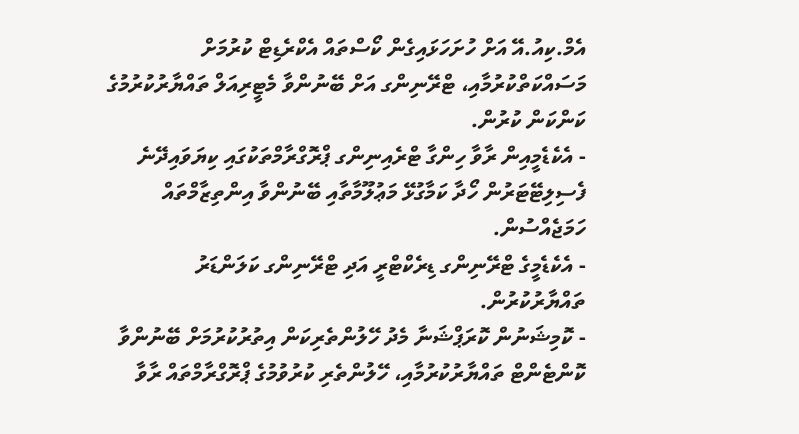އެމް.ކިއު.އޭ އަށް ހުށަހަޅައިގެން ކޯސްތައް އެކްރެޑިޓް ކުރުމަށް މަސައްކަތްކުރުމާއި، ޓްރޭނިންގ އަށް ބޭނުންވާ މެޓީރިއަލް ތައްޔާރުކުރުމުގެ ކަންކަން ކުރުން.
- އެކެޑެމީއިން ރާވާ ހިންގާ ޓްރެއިނިންގ ޕްރޮގްރާމްތަކުގައި ކިޔަވައިދޭނެ ފެސިލިޓޭޓަރުން ހޯދާ ކަމާގުޅޭ މަޢުލޫމާތާއި ބޭނުންވާ އިންތިޒާމްތައް ހަމަޖެއްސުން.
- އެކެޑެމީގެ ޓްރޭނިންގ ޑިރެކްޓްރީ އަދި ޓްރޭނިންގ ކަލަންޑަރު ތައްޔާރުކުރުން.
- ކޮމިޝަނުން ކޮރަޕްޝަނާ މެދު ހޭލުންތެރިކަން އިތުރުކުރުމަށް ބޭނުންވާ ކޮންޓެންޓް ތައްޔާރުކުރުމާއި، ހޭލުންތެރި ކުރުވުމުގެ ޕްރޮގްރާމްތައް ރާވާ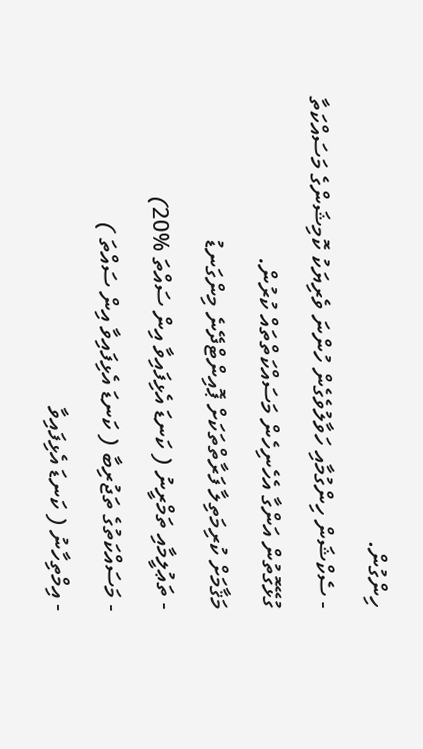ހިންގުން.
- ސެކްޝަން ހިންގުމާއި ހަވާލުވެގެން ހުންނަ ވެރިޔަކު ކޮމިޝަންގެ މަސައްކަތާ ގުޅޭގޮތުން އަންގާ އެހެނިހެން މަސައްކަތްތައް ކުރުން.
މަޤާމަށް ކުރިމަތިލާ ފަރާތްތަކަށް ޕޮއިންޓްދޭނެ މިންގަނޑު
- ތަޢުލީމާއި ތަމްރީނު ( ކަނޑަ އެޅިފައިވާ އިން ސައްތަ %20)
- މަސައްކަތުގެ ތަޖުރިބާ ( ކަނޑަ އެޅިފައިވާ އިން ސައްތަ )
- އިމްތިހާނު ( ކަނޑަ އެޅިފައިވާ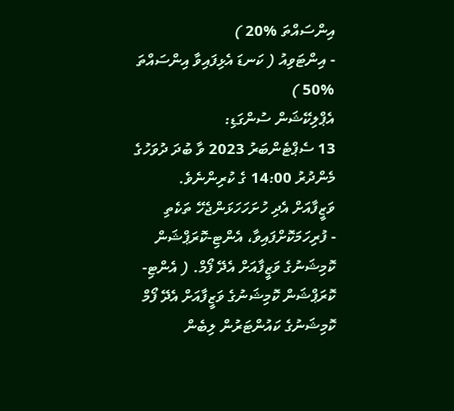އިންސައްތަ %20 )
- އިންޓަވިއު ( ކަނޑަ އެޅިފައިވާ އިންސައްތަ %50 )
އެޕްލިކޭޝަން ސުންގަޑި:
13 ސެޕްޓެންބަރު 2023 ވާ ބުދަ ދުވަހުގެ މެންދުރު 14:00 ގެ ކުރިންނެވެ.
ވަޒީފާއަށް އެދި ހުށަހަހަޅަންޖެހޭ ތަކެތި
- ފުރިހަމަކޮށްފައިވާ، އެންޓި-ކޮރަޕްޝަން ކޮމިޝަނުގެ ވަޒީފާއަށް އެދޭ ފޯމް. ( އެންޓި-ކޮރަޕްޝަން ކޮމިޝަނުގެ ވަޒީފާއަށް އެދޭ ފޯމް ކޮމިޝަނުގެ ކައުންޓަރުން ލިބެން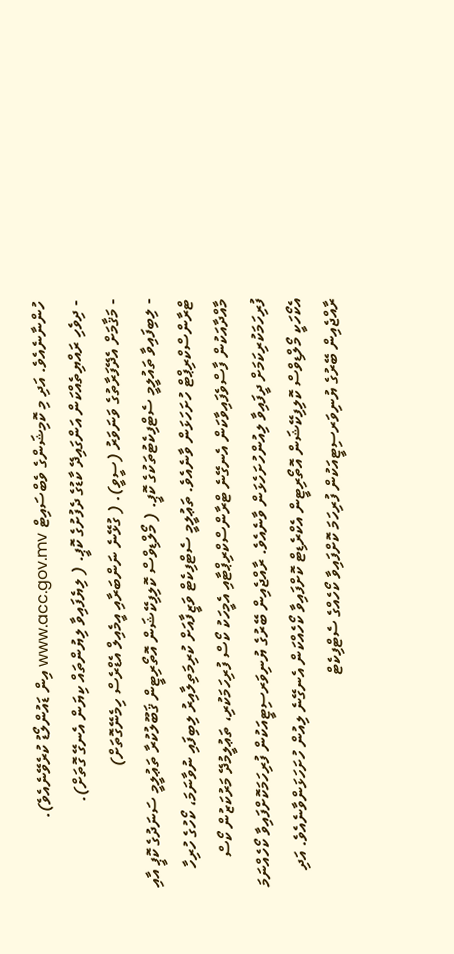ހުންނާނެއެވެ. އަދި މި ކޮމިޝަންގެ ވެބްސައިޓް www.acc.gov.mv އިން ޑައުންލޯޑު ކުރެވޭނެއެވެ).
- ދިވެހި ރައްޔިތެއްކަން އަންގައިދޭ ކާޑުގެ ދެފުށުގެ ކޮޕީ. ( ލިޔެފައިވާ ލިޔުންތައް ކިޔަން އެނގޭ ގޮތަށް).
- މަޤާމަށް އެދޭފަރާތުގެ ވަނަވަރު (ސީވީ). ( ގުޅޭނެ ނަންބަރާއި އީމެއިލް އެޑްރެސް ހިމެނޭގޮތަށް)
- ލިބިފައިވާ ތައުލީމީ ސެޓްފިކެޓުތަކުގެ ކޮޕީ. ( މޯލްޑިވްސް ކޮލިފިކޭޝަން އޮތޯރިޓީން ޤަބޫލުކުރާ ތަޢުލީމީ ސަނަދުގެ ކޮޕީ އާއި ޓްރާންސްކްރިޕްޓް ހުށަހަޅަން ވާނެއެވެ. ތަޢުލީމީ ސެޓްފިކެޓް ވަޒީފާއަށް ކުރިމަތިލާއިރު ލިބިފައި ނުވާނަމަ، ކޯހުގެ ހުރިހާ މާއްދާއަކުން ފާސްވެފައިވާކަން އެނގޭނެ ޓްރާންސްކްރިޕްޓާއި އެމީހަކު ކޯސް ފުރިހަމަކުރި، ތަޢުލީމުދޭ މަރުކަޒުން ކޯސް ފުރިހަމަކުރިކަމަށް ދީފައިވާ ލިއުންހުށަހެޅަން ވާނެއެވެ. ރާއްޖެއިން ބޭރުގެ ޔުނިވަރސިޓީއަކުން ފުރިހަމަކޮށްފައިވާ ކޯހެއްނަމަ އެކޯހަކީ މޯލްޑިވްސް ކޮލިފިކޭޝަން އޮތޯރިޓީން އެކްރެޑިޓް ކޮށްފައިވާ ކޯހެއްކަން އެނގޭނެ ލިއުން ހުށަހަޅަންވާނެއެވެ. އަދި ރާއްޖެއިން ބޭރުގެ ޔުނިވަރސިޓީއަކުން ފުރިހަމަ ކޮށްފައިވާ ކޯހެއްގެ ސެޓްފިކެޓް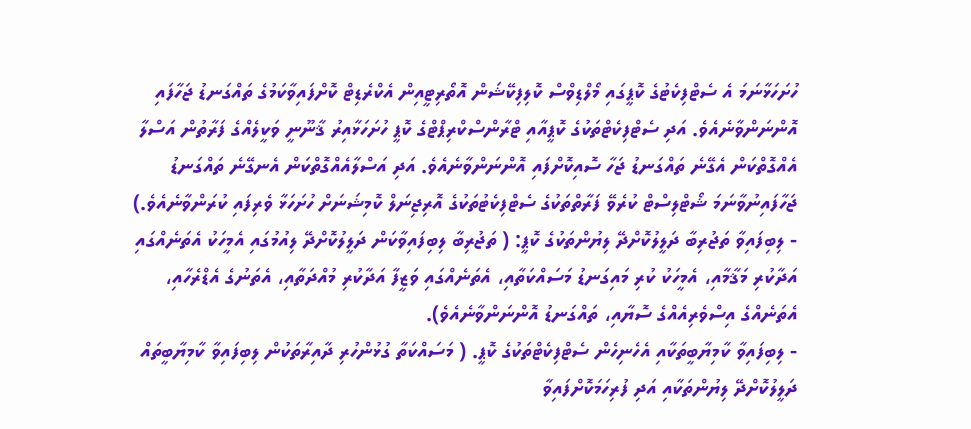ހުށަހަޅާނަމަ އެ ސެޓްފިކެޓުގެ ކޮޕީގައި މޯލްޑިވްސް ކޮލިފިކޭޝަން އޮތޯރިޓީއިން އެކްރެޑިޓް ކޮށްފައިވާކަމުގެ ތައްގަނޑު ޖަހާފައި އޮންނަންވާނެއެވެ. އަދި ސެޓްފިކެޓްތަކުގެ ކޮޕީއާއި ޓްރާންސްކްރިޕްޓްގެ ކޮޕީ ހުށަހަޅާއިރު ޤާނޫނީ ވަކީލެއްގެ ފަރާތުން އަސްލާ އެއްގޮތްކަން އެގޭނެ ތައްގަނޑު ޖަހާ ސޮއިކޮށްފައި އޮންނަންވާނެއެވެ. އަދި އަސްލާއެއްގޮތްކަން އެނގޭނެ ތައްގަނޑު ޖަހާފައިނުވާނަމަ ޝޯޓްލިސްޓް ކުރެވޭ ފަރާތްތަކުގެ ސެޓްފިކެޓުތަކުގެ އޮރިޖިނަލް ކޮމިޝަނަށް ހުށަހަޅާ ވެރިފައި ކުރަންވާނެއެވެ.)
- ލިބިފައިވާ ތަޖުރިބާ ދަލީލުކޮށްދޭ ލިޔުންތަކުގެ ކޮޕީ: ( ތަޖުރިބާ ލިބިފައިވާކަން ދަލީލުކޮށްދޭ ލިއުމުގައި އެމީހަކު އެތަނެއްގައި އަދާކުރި މަޤާމާއި، އެމީހަކު ކުރި މައިގަނޑު މަސައްކަތާއި، އެތަނެއްގައި ވަޒީފާ އަދާކުރި މުއްދަތާއި، އެތަނުގެ އެޑްރެހާއި، އެތަނެއްގެ އިސްވެރިއެއްގެ ސޮޔާއި، ތައްގަނޑު އޮންނަންވާނެއެވެ).
- ލިބިފައިވާ ކާމިޔާބީތަކާއި އެހެނިހެން ސެޓްފިކެޓްތަކުގެ ކޮޕީ. ( މަސައްކަތާ ގުޅުންހުރި ދާއިރާތަކުން ލިބިފައިވާ ކާމިޔާބީތައް ދަލީލުކޮށްދޭ ލިޔުންތަކާއި އަދި ފުރިހަމަކޮށްފައިވާ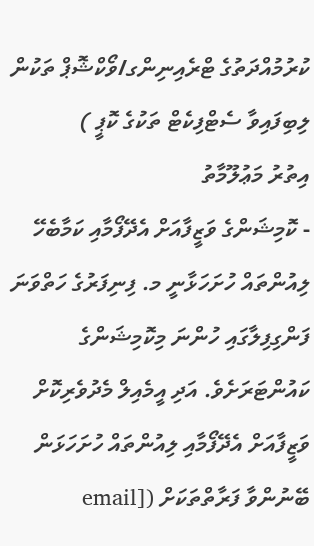ކުރުމުއްދަތުގެ ޓްރެއިނިންގ/ވޯކްޝޮޕް ތަކުން ލިބިފައިވާ ސެޓްފިކެޓް ތަކުގެ ކޮޕީ )
އިތުރު މަޢުލޫމާތު
- ކޮމިޝަންގެ ވަޒީފާއަށް އެދޭފޯމާއި ކަމާބެހޭ ލިއުންތައް ހުށަހަޅާނީ މ. ފިނިފަރުގެ ހަތްވަނަ ފަންގިފިލާގައި ހުންނަ މިކޮމިޝަންގެ ކައުންޓަރަށެވެ. އަދި އީމެއިލް މެދުވެރިކޮށް ވަޒީފާއަށް އެދޭފޯމާއި ލިއުންތައް ހުށަހަޅަން ބޭނުންވާ ފަރާތްތަކަށް ([email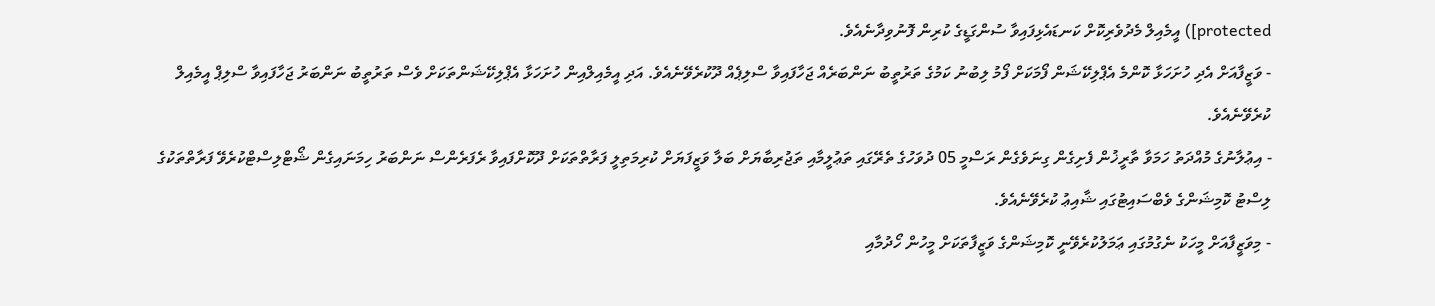protected]) އީމެއިލް މެދުވެރިކޮށް ކަނޑައެޅިފައިވާ ސުންގަޑީގެ ކުރިން ފޮނުވިދާނެއެވެ.
- ވަޒީފާއަށް އެދި ހުށަހަޅާ ކޮންމެ އެޕްލިކޭޝަން ފޯމަކަށް ފޯމު ލިބުނު ކަމުގެ ތަރުތީބު ނަންބަރެއް ޖަހާފައިވާ ސްލިޕެއް ދޫކުރެވޭނެއެވެ. އަދި އީމެއިލްއިން ހުށަހަޅާ އެޕްލިކޭޝަންތަކަށް ވެސް ތަރުތީބު ނަންބަރު ޖަހާފައިވާ ސްލިޕް އީމެއިލް ކުރެވޭނެއެވެ.
- އިޢުލާނުގެ މުއްދަތު ހަމަވާ ތާރީޚުން ފެށިގެން ގިނަވެގެން ރަސްމީ 05 ދުވަހުގެ ތެރޭގައި ތަޢުލީމާއި ތަޖުރިބާޔަށް ބަލާ ވަޒީފަޔަށް ކުރިމަތިލީ ފަރާތްތަކަށް ދޫކޮށްފައިވާ ރެފަރެންސް ނަންބަރު ހިމަނައިގެން ޝޯޓްލިސްޓްކުރެވޭ ފަރާތްތަކުގެ ލިސްޓު ކޮމިޝަންގެ ވެބްސައިޓުގައި ޝާއިޢު ކުރެވޭނެއެވެ.
- މިވަޒީފާއަށް މީހަކު ނެގުމުގައި ޢަމަލުކުރެވޭނީ ކޮމިޝަންގެ ވަޒީފާތަކަށް މީހުން ހޯދުމާއި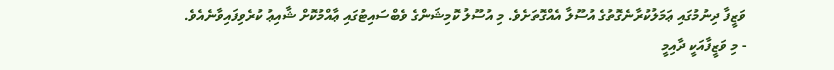ވަޒީފާ ދިނުމުގައި ޢަމަލުކުރާނެގޮތުގެ އުސޫލާ އެއްގޮތަށެވެ. މި އުސޫލު ކޮމިޝަންގެ ވެބްސައިޓުގައި ޢާއްމުކޮށް ޝާއިޢު ކުރެވިފައިވާނެއެވެ.
- މި ވަޒީފާއަކީ ދާއިމީ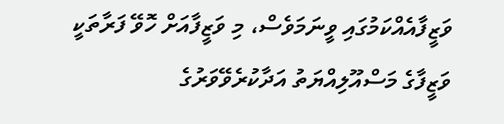ވަޒީފާއެއްކަމުގައި ވީނަމަވެސް، މި ވަޒީފާއަށް ހޮވޭ ފަރާތަކީ ވަޒީފާގެ މަސްއޫލިއްޔަތު އަދާކުރެވޭވަރުގެ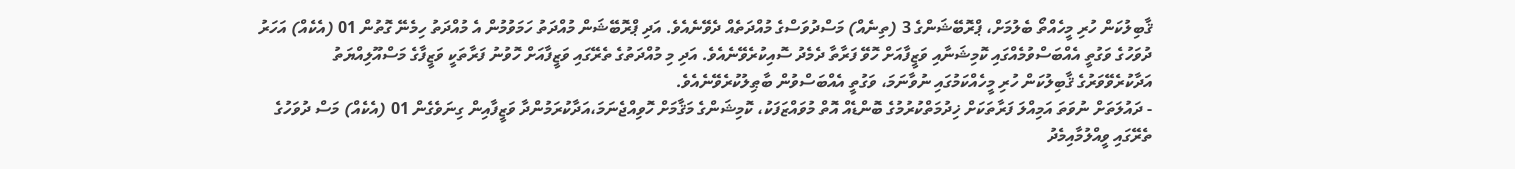ޤާބިލުކަން ހުރި މީހެއްތޯ ބެލުމަށް، ޕްރޮބޭޝަންގެ 3 (ތިނެއް) މަސްދުވަސްގެ މުއްދަތެއް ދެވޭނެއެވެ. އަދި ޕްރޮބޭޝަން މުއްދަތު ހަމަވުމުން އެ މުއްދަތު ހިމެނޭ ގޮތުން 01 (އެކެއް) އަހަރު ދުވަހުގެ ވަގުތީ އެއްބަސްވުމެއްގައި ކޮމިޝަނާއި ވަޒީފާއަށް ހޮވޭ ފަރާތާ ދެމެދު ސޮއިކުރެވޭނެއެވެ. އަދި މި މުއްދަތުގެ ތެރޭގައި ވަޒީފާއަށް ހޮވުނު ފަރާތަކީ ވަޒީފާގެ މަސްއޫލިއްޔަތު އަދާކުރެވޭވަރުގެ ޤާބިލުކަން ހުރި މީހެއްކަމުގައި ނުވާނަމަ، ވަގުތީ އެއްބަސްވުން ބާޠިލުކުރެވޭނެއެވެ.
- ދައުލަތަށް ނުވަތަ އަމިއްލަ ފަރާތަކަށް ޚިދުމަތްކުރުމުގެ ބޮންޑެއް އޮތް މުވައްޒަފަކު، ކޮމިޝަންގެ މަޤާމަށް ހޮވިއްޖެނަމަ،އަދާކުރަމުންދާ ވަޒީފާއިން ގިނަވެގެން 01 (އެކެއް) މަސް ދުވަހުގެ ތެރޭގައި ވީއްލުމާއިމެދު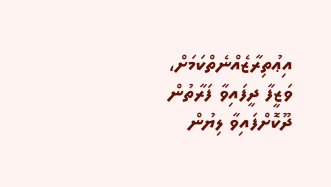އިޢުތިރާޒެއްނެތްކަމަށް، ވަޒީފާ ދީފައިވާ ފަރާތުން ދޫކޮށްފައިވާ ލިޔުން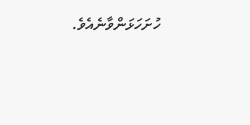ހުށަހަޅަންވާނެއެވެ.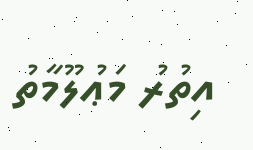އިތުރު މަޢުލޫމާތު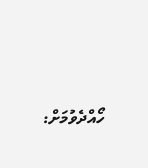ހޯއްދެވުމަށް: